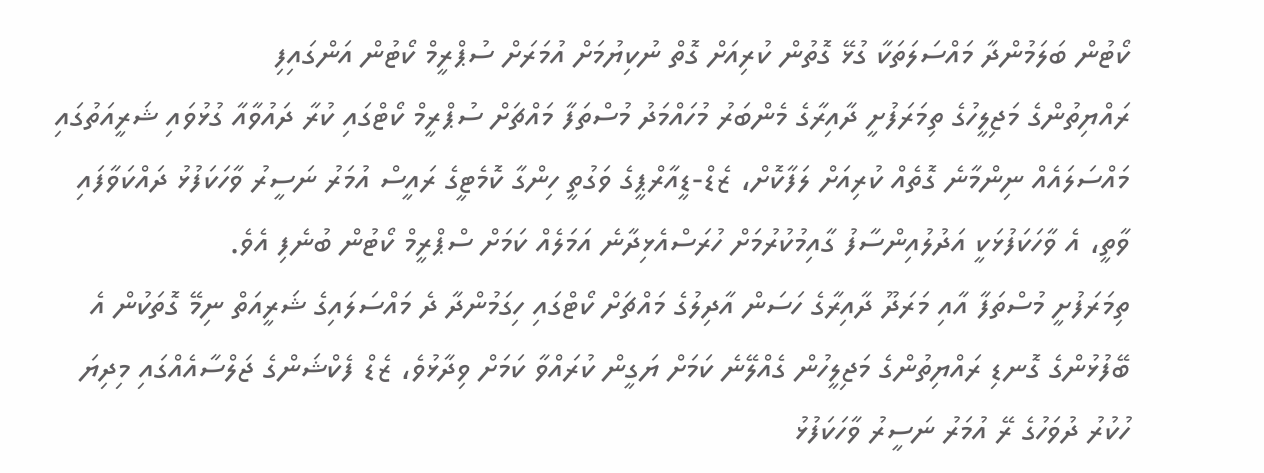ކޯޓުން ބަލަމުންދާ މައްސަލަތަކާ ގުޅޭ ގޮތުން ކުރިއަށް ގޮތް ނުކިޔުމަށް އުމަރަށް ސުޕްރީމް ކޯޓުން އަންގައިފި
ރައްޔިތުންގެ މަޖިލީހުގެ ތިމަރަފުށީ ދާއިރާގެ މެންބަރު މުހައްމަދު މުސްތަފާ މައްޗަށް ސުޕްރީމް ކޯޓްގައި ކުރާ ދައުވާއާ ގުޅުވައި ޝަރީއަތުގައި މައްސަލައެއް ނިންމާނެ ގޮތެއް ކުރިއަށް ލަފާކޮށް، ޒެޑް-ޑީއާރްޕީގެ ވަގުތީ ހިންގާ ކޮމެޓީގެ ރައީސް އުމަރު ނަސީރު ވާހަކަފުޅު ދައްކަވާފައި ވާތީ، އެ ވާހަކަފުޅަކީ އަދުލުއިންސާފު ގާއިމުކުރުމަށް ހުރަސްއެޅިދާނެ އަމަލެއް ކަމަށް ސްޕްރީމް ކޯޓުން ބުނެފި އެވެ.
ތިމަރަފުށީ މުސްތަފާ އާއި މަރަދޫ ދާއިރާގެ ހަސަން އާދިލުގެ މައްޗަށް ކޯޓްގައި ހިގަމުންދާ ދެ މައްސަލައިގެ ޝަރީއަތް ނިމޭ ގޮތަކުން އެ ބޭފުޅުންގެ ގޮނޑި ރައްޔިތުންގެ މަޖިލީހުން ގެއްލޭނެ ކަމަށް ޔަގީން ކުރައްވާ ކަމަށް ވިދާޅުވެ، ޒެޑް ފެކްޝަންގެ ޖަލްސާއެއްގައި މިދިޔަ ހުކުރު ދުވަހުގެ ރޭ އުމަރު ނަސީރު ވާހަކަފުޅު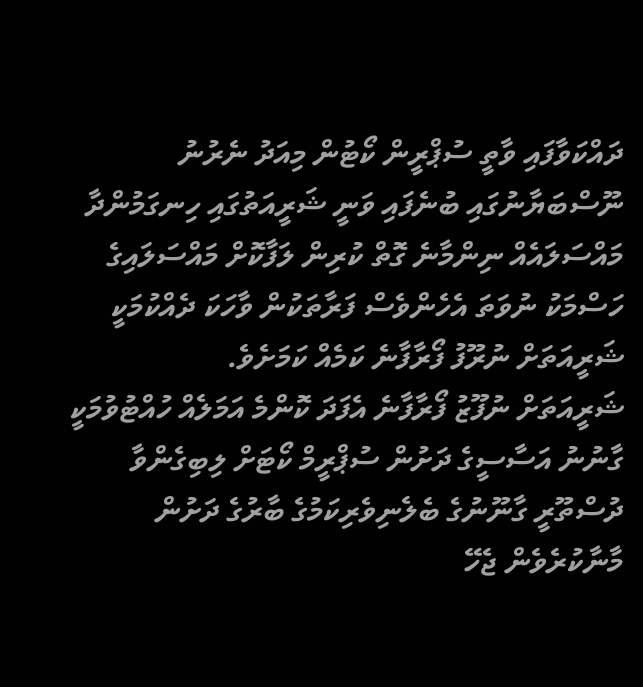ދައްކަވާފައި ވާތީ ސުޕްރީން ކޯޓުން މިއަދު ނެރުނު ނޫސްބަޔާނުގައި ބުނެފައި ވަނީ ޝަރީއަތުގައި ހިނގަމުންދާ މައްސަލައެއް ނިންމާނެ ގޮތް ކުރިން ލަފާކޮށް މައްސަލައިގެ ހަސްމަކު ނުވަތަ އެހެންވެސް ފަރާތަކުން ވާހަކަ ދެއްކުމަކީ ޝަރީއަތަށް ނުރޫފު ފޯރާފާނެ ކަމެއް ކަމަށެވެ.
ޝަރީއަތަށް ނުފޫޒު ފޯރާފާނެ އެފަދަ ކޮންމެ އަމަލެއް ހުއްޓުވުމަކީ ގާނުނު އަސާސީގެ ދަށުން ސުޕްރީމް ކޯޓަށް ލިބިގެންވާ ދުސްތޫރީ ގާނޫނުގެ ބެލެނިވެރިކަމުގެ ބާރުގެ ދަށުން މާނާކުރެވެން ޖެހޭ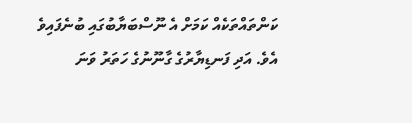ކަންތައްތަކެއް ކަމަށް އެ ނޫސްބަޔާބުގައި ބުނެފައިވެ އެވެ. އަދި ފަނޑިޔާރުގެ ގާނޫނުގެ ހަތަރު ވަނަ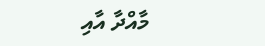މާއްދާ އާއި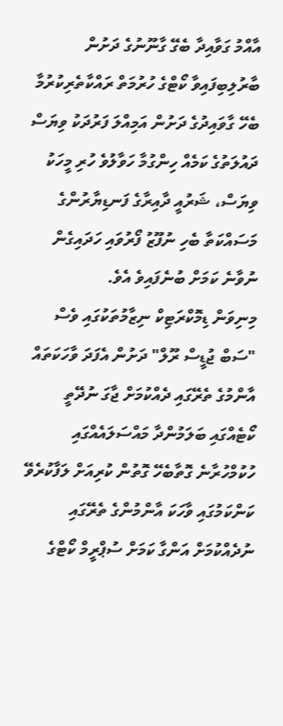އާއްމު ގަވާއިދާ ބެގޭ ގާނޫނުގެ ދަށުން ބާރުލިބިފައިވާ ކޯޓްގެ ހުރުމަތް ރައްކާތެރިކުރުމާ ބެހޭ ގާވައިދުގެ ދަށުން އަމިއްލަ ފަރުދަކު ވިޔަސް ދައުލަތުގެ ކަމެއް ހިންގުމާ ހަވާލުވެ ހުރި މީހަކު ވިޔަސް، ޝަރުއީ ދާއިރާގެ ފަނޑިޔާރުންގެ މަސައްކަތާ ބެހި ނުފޫޒު ފޯރުވައި ހަދައިގެން ނުވާނެ ކަމަށް ބުނެފައިވެ އެވެ.
މިނިވަން ޑިމޮކްރަޓިކް ނިޒާމުތަކުގައި ވެސް "ސަބް ޖުޑީސް ރޫލް" ދަށުން އެފަދަ ވާހަކަތައް އާންމުގެ ތެރޭގައި ދެއްކުމަށް ޖާގަ ނުދޭތީ ކޯޓެއްގައި ބަލަމުންދާ މައްސަލައެއްގައި ހުކުމްހުރާނެ ގޮތާބެހޭ ގޮތުން ކުރިއަށް ލަފާކުރެވޭ ކަންކަމުގައި ވާހަކަ އާންމުންގެ ތެރޭގައި ނުދެއްކުމަށް އަންގާ ކަމަށް ސުޕްރީމް ކޯޓްގެ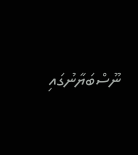ނޫސްބަޔާނުގައި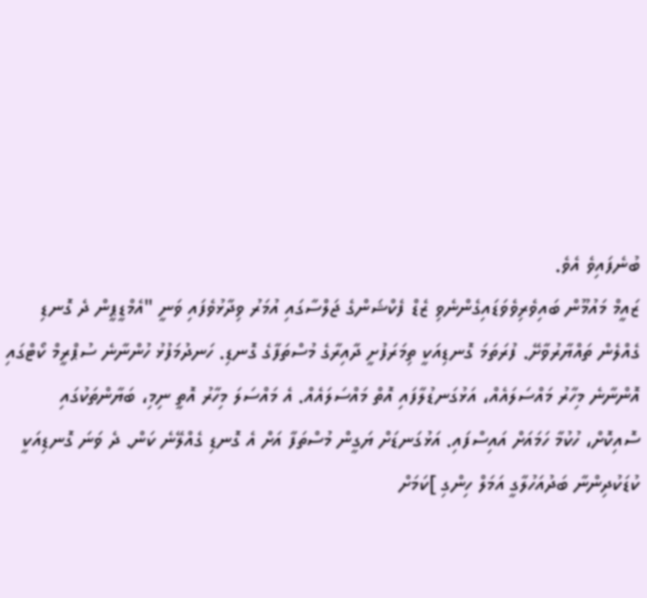ބުނެފައިވެ އެވެ.
ޒައީމް މައުމޫން ބައިވެރިވެވަޑައިގެންނެވި ޒެޑް ފެކްޝަންގެ ޖަލްސާގައި އުމަރު ވިދާޅުވެފައި ވަނީ "އެމްޑީޕީން ދެ ގޮނޑި ގެއްލެން ތައްޔާރުވާށޭ. ފުރަތަމަ ގޮނޑިއަކީ ތިމަރަފުށީ ދާއިރާގެ މުސްތަފާގެ ގޮނޑި. ހަނދުމަފުޅު ހުންނާނެ ސުޕްރީމް ކޯޓްގައި އޮންނާނެ މިހާރު މައްސަލައެއް، އަޅުގަނޑުލާފައި އޮތް މައްސަލައެއް. އެ މައްސަލަ މިހާރު އޮތީ ނިމި، ބަޔާންތަކުގައި ސޮއިކޮށް، ހުކުމާ ހަމައަށް އައިސްފައި. އަޅުގަނޑަށް ޔަގީން މުސްތަފާ އަށް އެ ގޮނޑި ގެއްލޭނެ ކަން. ދެ ވަނަ ގޮނޑިއަކީ ކުޑަކުދިންނާ ބަދުއަހުލާގީ އަމަލް ހިންގި ]ކަމަށް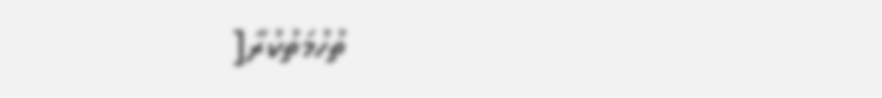ތުހުމަތުކުރާ[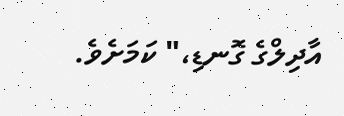އާދިލްގެ ގޮނޑި،" ކަމަށެވެ.